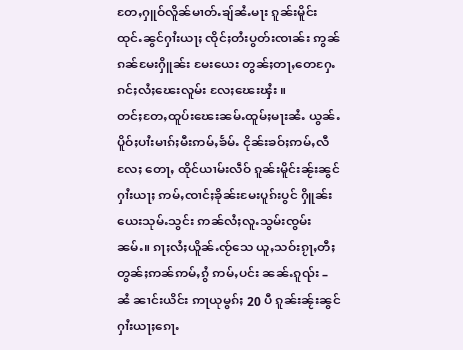တႄႇႁူဝ်လိူၼ်မၢတ်ႉၶျ်ၼႆႉမႃး ၵူၼ်းမိူင်းထုင်ႉၼွင်ႁၢႆးယႃႈ ၸိုင်ႈတႆးပွတ်းၸၢၼ်း ဢွၼ်ၵၼ်မႄးႁိူၼ်း မႄးယေး တွၼ်ႈတႃႇတေႁႄႉၵင်ႈလႆႈၽေးလူမ်း လႄႈၽေးၾႆး ။
တင်ႈတႄႇထူပ်းၽေးၼမ်ႉထူမ်ႈမႃးၼႆႉ ယွၼ်ႉပိူဝ်ႈပၢႆးမၢၵ်ႈမီးဢမ်ႇၶႅမ်ႉ ငိုၼ်းၶဝ်ႈဢမ်ႇလီလႄႈ တေႃႇ ထိုင်ယၢမ်းလဵဝ် ၵူၼ်းမိူင်းၼႂ်းၼွင်ႁၢႆးယႃႈ ဢမ်ႇၸၢင်ႈၶိုၼ်းမႄးပူၵ်းပွင် ႁိူၼ်းယေးသုမ်ႉသွင်း ဢၼ်လႆႈလူႉသွမ်းၸွမ်းၼမ်ႉ။ ၵႃႈလႆႈယိူၼ်ႉၸႂ်သေ ယူႇသဝ်းၵႂႃႇတီႈတွၼ်ႈဢၼ်ဢမ်ႇၵွႆ ဢမ်ႇပင်း ၼၼ်ႉၵူၺ်း – ၼႆ ၼၢင်းယိင်း ဢႃယုမွၵ်ႈ 20 ပီ ၵူၼ်းၼႂ်းၼွင်ႁၢႆးယႃႈၵေႃႉ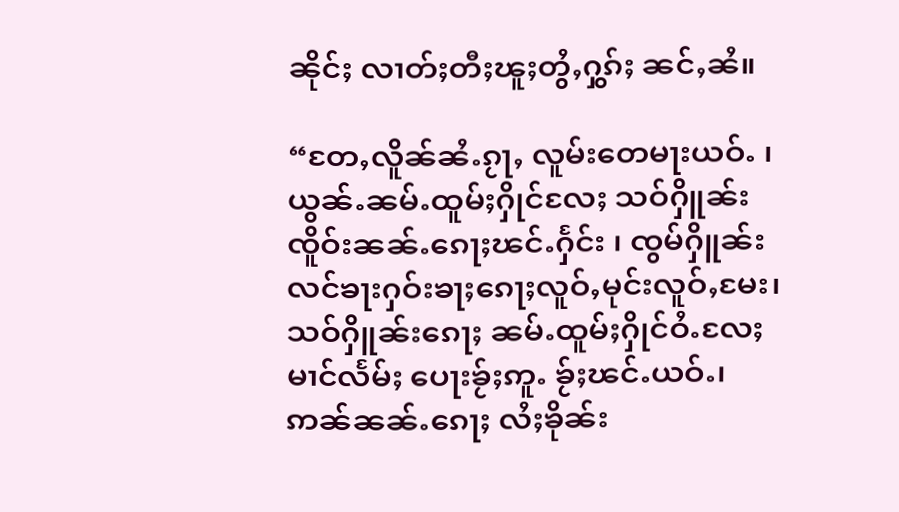ၼိုင်ႈ လၢတ်ႈတီႈၽူႈတွႆႇႁွၵ်ႈ ၼင်ႇၼႆ။

“တႄႇလိူၼ်ၼႆႉၵႂႃႇ လူမ်းတေမႃးယဝ်ႉ ၊ ယွၼ်ႉၼမ်ႉထူမ်ႈႁိုင်လႄႈ သဝ်ႁိူၼ်းၸိူဝ်းၼၼ်ႉၵေႃႈၽင်ႉႁႅင်း ၊ ၸွမ်ႁိူၼ်း လင်ၶႃးႁဝ်းၶႃႈၵေႃႈလူဝ်ႇမုင်းလူဝ်ႇမႄး၊ သဝ်ႁိူၼ်းၵေႃႈ ၼမ်ႉထူမ်ႈႁိုင်ဝႆႉလႄႈ မၢင်လႅမ်ႈ ပေႃးၶႂ်ႈဢူႉ ၶႂ်ႈၽင်ႉယဝ်ႉ၊ ဢၼ်ၼၼ်ႉၵေႃႈ လႆႈၶိုၼ်း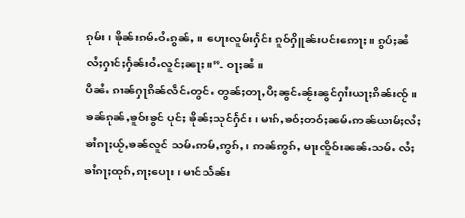ၵုမ်း ၊ ၶိုၼ်းၵမ်ႉဝႆႉၵွၼ်ႇ ။ ပေႃးလူမ်းႁႅင်း ၵူဝ်ႁိူၼ်းပင်းဢေႃႈ။ ၵွပ်ႈၼႆလႆႈႁၢင်ႈႁႅၼ်းဝႆႉလူင်ႈၼႃႈ။”- ဝႃႈၼႆ ။
ပီၼႆႉ ၵၢၼ်ႁႃၵိၼ်လဵင်ႉတွင်ႉ တွၼ်ႈတႃႇပီႈၼွင်ႉၼႂ်းၼွင်ႁၢႆးယႃႈၵိၼ်းၸႂ် ။ ၶၼ်ၵုၼ်ႇၶူဝ်းၶွင် ပုင်ႈ ၶိုၼ်ႈသုင်ႁႅင်း၊ မၢၵ်ႇၶဝ်ႈတဝ်ႈၼမ်ႉဢၼ်ယၢမ်ႈလႆႈၶၢႆၵႃႈယႂ်ႇၶၼ်လူင် သမ်ႉဢမ်ႇဢွၵ်ႇ၊ ဢၼ်ဢွၵ်ႇ မႃးၸိူဝ်းၼၼ်ႉသမ်ႉ လႆႈၶၢႆၵႃႈထုၵ်ႇၵႃႈပေႃး ၊ မၢင်သႅၼ်း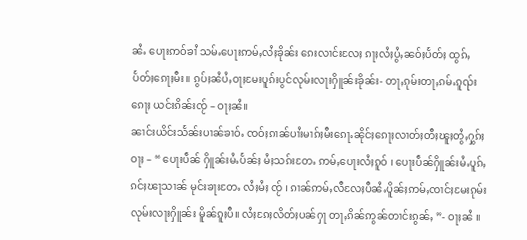ၼႆႉ ပေႃးဢဝ်ၶၢႆ သမ်ႉပေႃးဢမ်ႇလႆႈၶိုၼ်း ၵေးလၢင်းလႄႈ ၵႃႈလႆႈပွႆႇၼဝ်ႈပႅတ်ႈ ထွၵ်ႇပႅတ်ႈၵေႃႈမီး။ ၵွပ်ႈၼႆပႆႇဝႃႈမႄးပူၵ်းပွင်လုမ်းလႃးႁိူၼ်းၶိုၼ်း- တႃႇၵုမ်းတႃႇၵမ်ႉၵူၺ်းၵေႃႈ ယင်းၵိၼ်းၸႂ် – ဝႃႈၼႆ။
ၼၢင်းယိင်းသႅၼ်းပၢၼ်ၶၢဝ်ႉ ၸဝ်ႈၵၢၼ်ပၢႆးမၢၵ်ႈမီးၵေႃႉၼိုင်ႈၵေႃႈလၢတ်ႈတီႈၽူႈတွႆႇႁွၵ်ႈဝႃႈ – “ ပေႃးပဵၼ် ႁိူၼ်းမႆႉပႅၼ်ႈ မႆႈသၵ်းတႄႉ ဢမ်ႇပေႃးလႆႈၵူဝ် ၊ ပေႃးပဵၼ်ႁိူၼ်းမႆႉပူၵ်ႇ ၵင်ႈၽႃသၢၼ် မုင်းၶႃးတႄႉ လႆႈမႆႈ ၸႂ် ၊ ၵၢၼ်ဢမ်ႇလီလႄႈပီၼႆႉပိူၼ်ႈဢမ်ႇၸၢင်ႈမႄးၵုမ်းလုမ်းလႃးႁိူၼ်း မိူၼ်ၵူႈပီ။ လႆႈၵႄႈလိတ်ႈပၼ်ႁႃ တႃႇၵိၼ်ဢွၼ်တၢင်းၵွၼ်ႇ ”- ဝႃႈၼႆ ။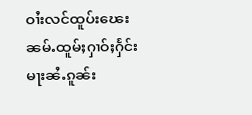ဝၢႆးလင်ထူပ်းၽေးၼမ်ႉထူမ်ႈႁၢဝ်ႈႁႅင်းမႃးၼႆႉၵူၼ်း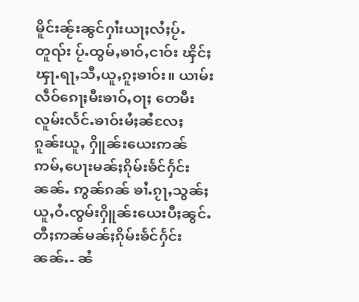မိူင်းၼႂ်းၼွင်ႁၢႆးယႃႈလႆႈပႂ်ႉတူၺ်း ပႂ်ႉထွမ်ႇၶၢဝ်ႇငၢဝ်း ၾိင်ႈၾႃႉရႃႇသီႇယူႇၵူႈၶၢဝ်း။ ယၢမ်းလဵဝ်ၵေႃႈမီးၶၢဝ်ႇဝႃႈ တေမီးလူမ်းလႅင်ႉၶၢဝ်းမႆႈၼႆလႄႈ ၵူၼ်းယူႇ ႁိူၼ်းယေးဢၼ်ဢမ်ႇပေႃးမၼ်ႈၵိုမ်းၶႅင်ႁႅင်းၼၼ်ႉ ဢွၼ်ၵၼ် ၶၢႆႉၵႂႃႇသွၼ်ႈယူႇဝႆႉၸွမ်းႁိူၼ်းယေးပီႈၼွင်ႉ တီႈဢၼ်မၼ်ႈၵိုမ်းၶႅင်ႁႅင်းၼၼ်ႉ- ၼႆ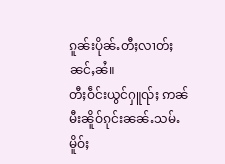ၵူၼ်းပိုၼ်ႉတီႈလၢတ်ႈၼင်ႇၼႆ။
တီႈဝဵင်းယွင်ႁူၺ်ႈ ဢၼ်မီးၼိူဝ်ၵုင်းၼၼ်ႉသမ်ႉ မိူဝ်ႈ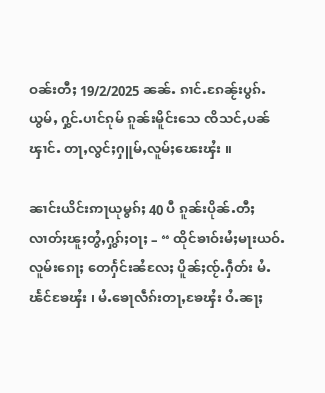ဝၼ်းတီႈ 19/2/2025 ၼၼ်ႉ ၵၢင်ႉၵႄၼႂ်းပွၵ်ႉယွမ်ႇ ႁွင်ႉပၢင်ၵုမ် ၵူၼ်းမိူင်းသေ ၸိသင်ႇပၼ်ၾၢင်ႉ တႃႇလွင်ႈႁူမ်ႇလူမ်ႈၽေးၾႆး ။

ၼၢင်းယိင်းဢႃယုမွၵ်ႈ 40 ပီ ၵူၼ်းပိုၼ်ႉတီႈလၢတ်ႈၽူႈတွႆႇႁွၵ်ႈဝႃႈ – “ ထိုင်ၶၢဝ်းမႆႈမႃးယဝ်ႉ လူမ်းၵေႃႈ တေႁႅင်းၼႆလႄႈ ပိူၼ်ႈၸႂ်ႉႁဵတ်း မႆႉၽႅင်ၶႄၾႆး ၊ မႆႉၶေႃလဵၵ်းတႃႇၶႄၾႆး ဝႆႉၼႃႈ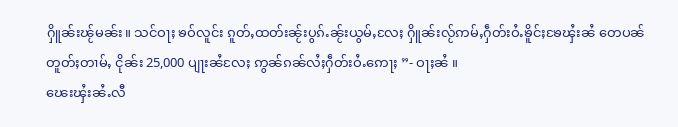ႁိူၼ်းၽႂ်မၼ်း။ သင်ဝႃႈ ၶဝ်လူင်း ၵူတ်ႇထတ်းၼႂ်းပွၵ်ႉၼႂ်းယွမ်ႇလႄႈ ႁိူၼ်းလႂ်ဢမ်ႇႁဵတ်းဝႆႉၶိူင်ႈၶႄၾႆးၼႆ တေပၼ်တူတ်ႈတၢမ်ႇ ငိုၼ်း 25,000 ပျႃးၼႆလႄႈ ဢွၼ်ၵၼ်လႆႈႁဵတ်းဝႆႉဢေႃႈ ”- ဝႃႈၼႆ ။
ၽေးၾႆးၼႆႉလီ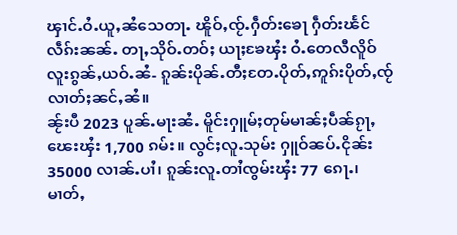ၾၢင်ႉဝႆႉယူႇၼႆသေတႃႉ ၽိူဝ်ႇၸႂ်ႉႁဵတ်းၶေႃ ႁဵတ်းၽႅင်လဵၵ်းၼၼ်ႉ တႃႇသိုဝ်ႉတဝ်ႈ ယႃႈၶႄၾႆး ဝႆႉတေလီလိူဝ်လူးၵွၼ်ႇယဝ်ႉၼႆ- ၵူၼ်းပိုၼ်ႉတီႈတႄႉပိုတ်ႇဢူၵ်းပိုတ်ႇၸႂ်လၢတ်ႈၼင်ႇၼႆ။
ၼႂ်းပီ 2023 ပူၼ်ႉမႃးၼႆႉ မိူင်းႁူမ်ႈတုမ်မၢၼ်ႈပဵၼ်ၵႂႃႇၽေးၾႆး 1,700 ၵမ်း။ လွင်ႈလူႉသုမ်း ႁူဝ်ၼပ်ႉငိုၼ်း 35000 လၢၼ်ႉပၢႆ၊ ၵူၼ်းလူႉတၢႆၸွမ်းၾႆး 77 ၵေႃႉ၊ မၢတ်ႇ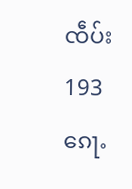ၸဵပ်း 193 ၵေႃႉ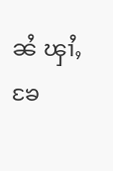ၼႆ ၾၢႆႇၶႄ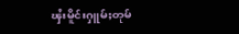ၾႆးမိူင်းႁူမ်ႈတုမ်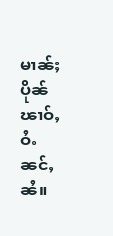မၢၼ်ႈ ပိုၼ်ၽၢဝ်ႇဝႆႉၼင်ႇၼႆ။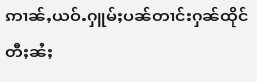ဢၢၼ်ႇယဝ်ႉႁူမ်ႈပၼ်တၢင်းႁၼ်ထိုင်တီႈၼႆႈ